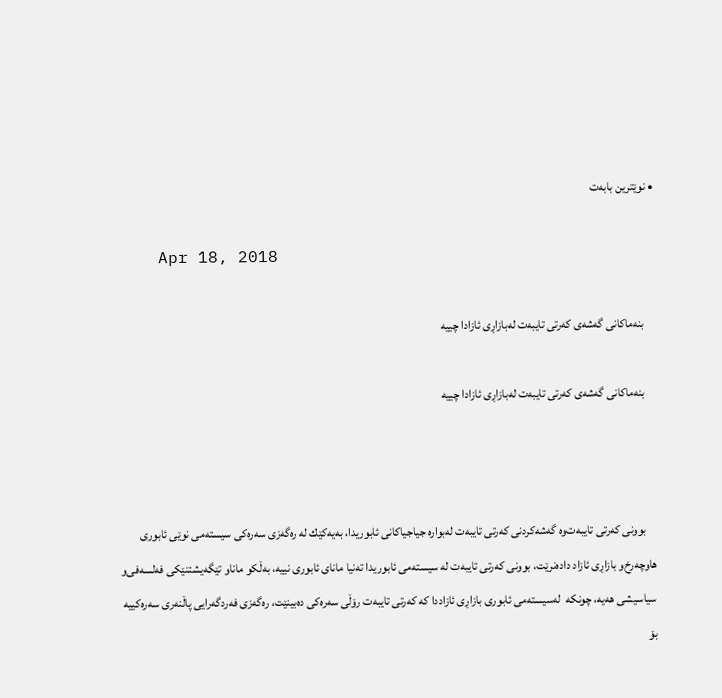• نوێترین بابەت

    Apr 18, 2018

    بنه‌ماكانی‌ گه‌شه‌ی‌ كه‌رتی‌ تایبه‌ت له‌بازاڕی‌ ئازادا چییه‌

    بنه‌ماكانی‌ گه‌شه‌ی‌ كه‌رتی‌ تایبه‌ت له‌بازاڕی‌ ئازادا چییه‌



    بوونی‌ كه‌رتی‌ تایبه‌ت‌وه‌ گه‌شه‌كردنی‌ كه‌رتی‌ تایبه‌ت له‌بواره‌ جیاجیاكانی‌ ئابوریدا، به‌یه‌كێك له‌ ره‌گه‌زی‌ سه‌ره‌كی‌ سیسته‌می‌ نوێی‌ ئابوری‌ هاوچه‌رخ‌و بازاڕی‌ ئازاد داده‌نرێت، بوونی‌ كه‌رتی‌ تایبه‌ت له‌ سیسته‌می‌ ئابوریدا ته‌نیا مانای‌ ئابوری‌ نییه‌، به‌ڵكو ماناو تێگه‌یشتنێكی‌ فه‌لسه‌فی‌‌و سیاسیشی‌ هه‌یه‌، چونكه‌  له‌سیسته‌می‌ ئابوری‌ بازاڕی‌ ئازاددا كه‌ كه‌رتی‌ تایبه‌ت رۆڵی‌ سه‌ره‌كی‌ ده‌بینێت، ره‌گه‌زی‌ فه‌ردگه‌رایی‌ پاڵنه‌ری‌ سه‌ره‌كییه‌ بۆ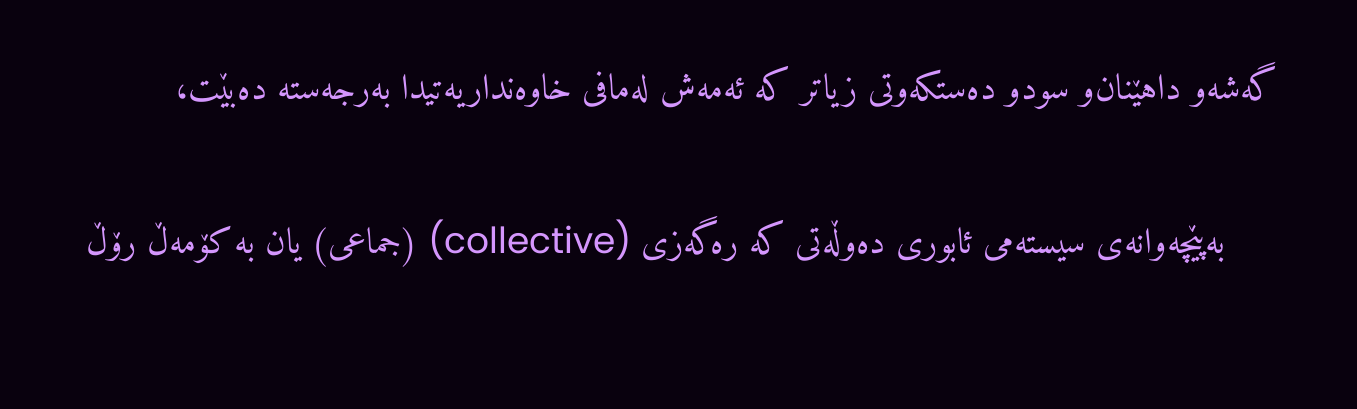گه‌شه‌و داهێنان‌و سودو ده‌ستكه‌وتی‌ زیاتر كه‌ ئه‌مه‌ش له‌مافی‌ خاوه‌نداریه‌تیدا به‌رجه‌سته‌ ده‌بێت،

     به‌پێچه‌وانه‌ی‌ سیسته‌می‌ ئابوری‌ ده‌وڵه‌تی‌ كه‌ ره‌گه‌زی‌ (collective) (جماعی‌) یان به‌ كۆمه‌ڵ رۆڵ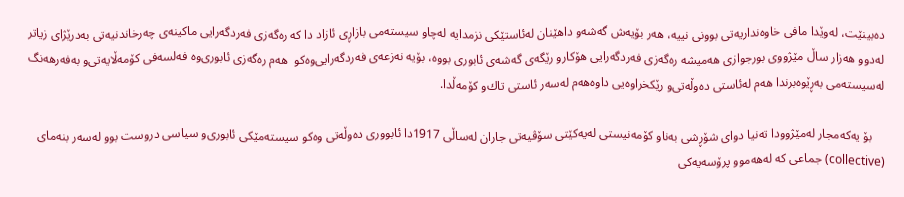ده‌بینێت، له‌وێدا مافی‌ خاوه‌نداریه‌تی‌ بوونی‌ نییه‌، هه‌ر بۆیه‌ش گه‌شه‌و داهێنان له‌ئاستێكی‌ نزمدایه‌ له‌چاو سیسته‌می‌ بازاڕی‌ ئازاد دا كه‌ ره‌گه‌زی‌ فه‌ردگه‌رایی‌ ماكینه‌ی‌ چه‌رخاندنیه‌تی‌ به‌درێژای‌ زیاتر له‌دوو هه‌زار ساڵ مێژووی‌ بورجوازی‌ هه‌میشه‌ ره‌گه‌زی‌ فه‌ردگه‌رایی‌ هۆكارو رێگه‌ی‌ گه‌شه‌ی‌ ئابوری‌ بووه‌، بۆیه‌ نه‌زعه‌ی‌ فه‌ردگه‌رایی‌‌وه‌كو  هه‌م ره‌گه‌زی‌ ئابوری‌‌وه‌ فه‌لسه‌فی‌ كۆمه‌ڵایه‌تی‌‌و به‌فه‌رهه‌نگ له‌سیسته‌می‌ به‌ڕێوه‌برندا هه‌م له‌ئاستی‌ ده‌وڵه‌تی‌‌و رێكخراوه‌یی‌ دا‌وه‌هه‌م له‌سه‌ر ئاستی‌ تاك‌و كۆمه‌ڵدا.

    بۆ یه‌كه‌مجار له‌مێژوودا ته‌نیا دوای‌ شۆڕشی‌ به‌ناو كۆمه‌نیستی‌ له‌یه‌كێتی‌ سۆڤیه‌تی‌ جاران له‌ساڵی‌ 1917دا ئابووری‌ ده‌وڵه‌تی‌ ‌وه‌كو سیسته‌مێكی‌ ئابوری‌‌و سیاسی‌ دروست بوو له‌سه‌ر بنه‌مای‌ (collective) جماعی‌ كه‌ له‌هه‌موو پرۆسه‌یه‌كی‌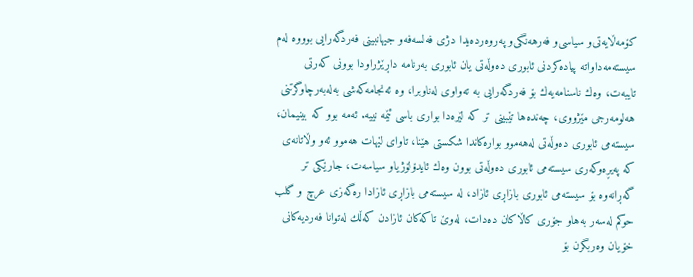كۆمه‌ڵایه‌تی‌‌و سیاسی‌‌و فه‌رهه‌نگی‌‌و په‌روه‌رده‌یدا دژی‌ فه‌لسه‌فه‌‌و جیهانبینی‌ فه‌ردگه‌رایی‌ بوو‌وه‌ له‌م سیسته‌مه‌دا‌واته‌ پیاده‌كردنی‌ ئابوری‌ ده‌وڵه‌تی‌ یان ئابوری‌ به‌رنامه‌ داڕێژراودا بوونی‌ كه‌رتی‌ تایبه‌ت، ‌وه‌ك ناسنامه‌یه‌ك بۆ فه‌ردگه‌رایی‌ به‌ ته‌واوی‌ له‌ناوبرا، ‌وه‌ ئه‌نجامه‌كه‌شی‌ به‌له‌به‌رچاوگرتنی‌ هه‌لومه‌رجی‌ مێژووی‌، چه‌نده‌ها تێبینی‌ تر كه‌ لێره‌دا بواری‌ باسی‌ ئێمه‌ نییه‌. ئه‌مه‌ بوو كه‌ بینیمان، سیسته‌می‌ ئابوری‌ ده‌وڵه‌تی‌ له‌هه‌موو بواره‌كاندا شكستی‌ هێنا، تاوای‌ لێهات هه‌موو ئه‌و ‌وڵاتانه‌ی‌ كه‌ په‌یڕه‌وكه‌ری‌ سیسته‌می‌ ئابوری‌ ده‌وڵه‌تی‌ بوون ‌وه‌ك ئایدۆلۆژیا‌و سیاسه‌ت، جارێكی‌ تر گه‌ڕانه‌وه‌ بۆ سیسته‌می‌ ئابوری‌ بازاڕی‌ ئازاد، له‌ سیسته‌می‌ بازاڕی‌ ئازادا ره‌گه‌زی‌ عرچ و گلب حوكم له‌سه‌ر به‌هاو جۆری‌ كاڵاكان ده‌دات، له‌وێ تاكه‌كان ئازادن كه‌ڵك له‌توانا فه‌ردیه‌كانی‌ خۆیان ‌وه‌ربگرن بۆ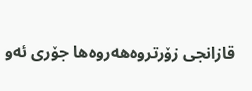قازانجی‌ زۆرتر‌وه‌هه‌روه‌ها جۆری‌ ئه‌و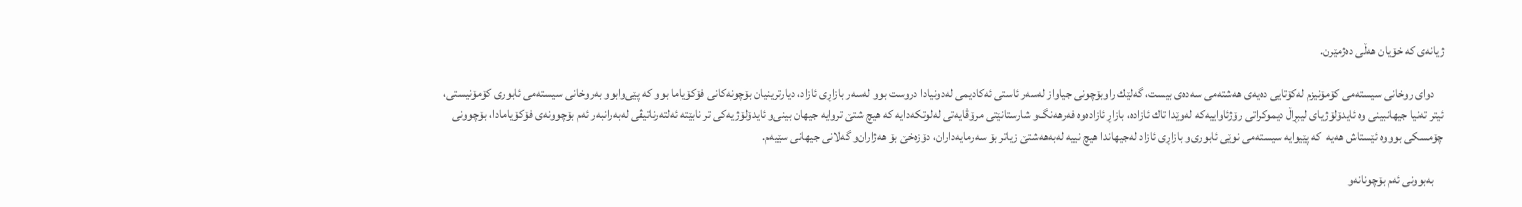ژیانه‌ی‌ كه‌ خۆیان هه‌ڵی‌ ده‌ژمێرن.

    دوای‌ روخانی‌ سیسته‌می‌ كۆمۆنیزم له‌كۆتایی‌ ده‌یه‌ی‌ هه‌شته‌می‌ سه‌ده‌ی‌ بیست، گه‌لێك راوبۆچونی‌ جیاواز له‌سه‌ر ئاستی‌ ئه‌كادیمی‌ له‌دونیادا دروست بوو له‌سه‌ر بازاڕی‌ ئازاد، دیارترینیان بۆچونه‌كانی‌ فۆكۆیاما بوو كه‌ پێی‌‌وابوو به‌روخانی‌ سیسته‌می‌ ئابوری‌ كۆمۆنیستی‌، ئیتر ته‌نیا جیهانبینی‌ ‌وه‌ ئایدۆلۆژیای‌ لیبڕاڵ دیموكراتی‌ رۆژئاواییه‌كه‌ له‌وێدا تاك ئازاده‌، بازاڕ ئازاده‌‌وه‌ فه‌رهه‌نگ‌و شارستانێتی‌ مرۆڤایه‌تی‌ له‌لوتكه‌دایه‌ كه‌ هیچ شتێ تر‌وایه‌ جیهان بینی‌‌و ئایدۆلۆژیه‌كی‌ تر نابێته‌ ئه‌لته‌رناتیڤی‌ له‌به‌رانبه‌ر ئه‌م بۆچوونه‌ی‌ فۆكۆیامادا، بۆچوونی‌ چۆمسكی‌ بوو‌وه‌ ئێستاش هه‌یه‌  كه‌ پێیوایه‌ سیسته‌می‌ نوێی‌ ئابوری‌‌و بازاڕی‌ ئازاد له‌جیهاندا هیچ نییه‌ له‌به‌هه‌شتێ زیاتر بۆ سه‌رمایه‌داران، دۆزه‌خێ‌ بۆ هه‌ژاران‌و گه‌لانی‌ جیهانی‌ سێیه‌م.

    به‌بوونی‌ ئه‌م بۆچونانه‌و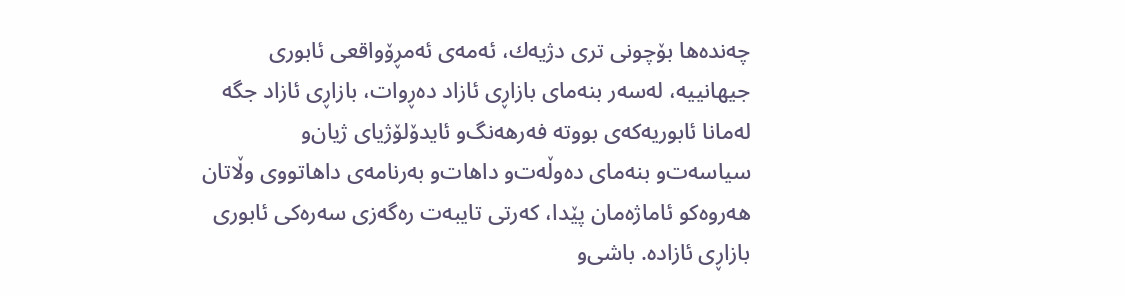چه‌نده‌ها بۆچونی‌ تری‌ دژیه‌ك، ئه‌مه‌ی‌ ئه‌مڕۆ‌واقعی‌ ئابوری‌ جیهانییه‌، له‌سه‌ر بنه‌مای‌ بازاڕی‌ ئازاد ده‌ڕوات، بازاڕی‌ ئازاد جگه‌ له‌مانا ئابوریه‌كه‌ی‌ بووته‌ فه‌رهه‌نگ‌و ئایدۆلۆژیای‌ ژیان‌و سیاسه‌ت‌و بنه‌مای‌ ده‌وڵه‌ت‌و داهات‌و به‌رنامه‌ی‌ داهاتووی‌ ‌وڵاتان هه‌روه‌كو ئاماژه‌مان پێدا، كه‌رتی‌ تایبه‌ت ره‌گه‌زی‌ سه‌ره‌كی‌ ئابوری‌ بازاڕی‌ ئازاده‌. باشی‌‌و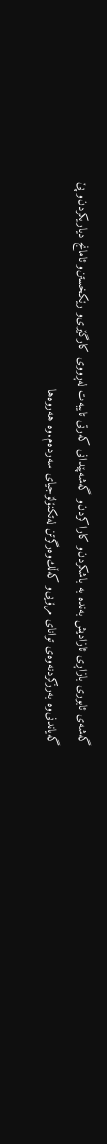گه‌شه‌ی‌ ئابوری‌ بازاڕی‌ ئازادیش به‌نده‌ به‌ باشكردن‌و كاراكردن‌و گه‌شه‌پێدانی‌ كه‌رتی‌ تایبه‌ت له‌ڕووی‌ كارگێری‌‌و رێكخستن‌و ئامانج دیاریكردن‌و پێ گه‌یاندنی‌‌وه‌ به‌رزكردنه‌وه‌ی‌ توانای‌ مرۆیی‌‌و كه‌ڵك‌وه‌رگرتن له‌تكنۆلۆجیای‌ سه‌رده‌م.وه‌ هه‌روه‌ها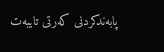پابه‌ندكردنی‌ كه‌رتی‌ تایبه‌ت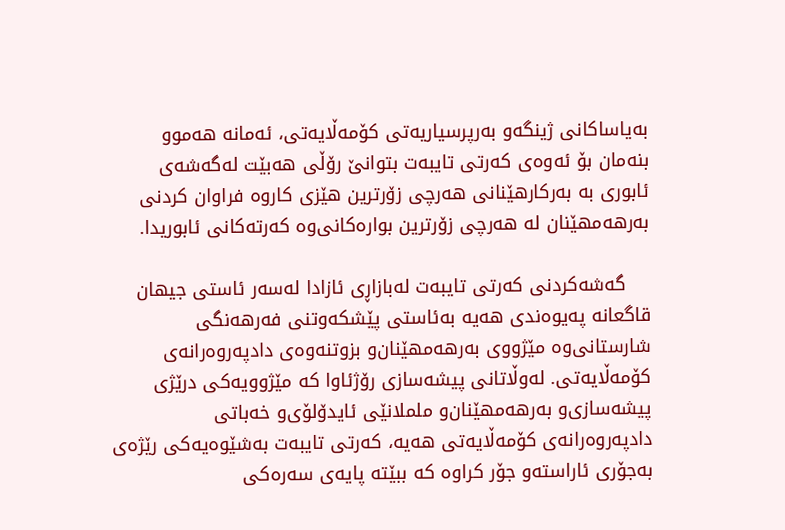به‌یاساكانی‌ ژینگه‌‌و به‌رپرسیاریه‌تی‌ كۆمه‌ڵایه‌تی‌، ئه‌مانه‌ هه‌موو بنه‌مان بۆ ئه‌وه‌ی‌ كه‌رتی‌ تایبه‌ت بتوانێ‌ رۆڵی‌ هه‌بێت له‌گه‌شه‌ی‌ ئابوری‌ به‌ به‌ركارهێنانی‌ هه‌رچی‌ زۆرترین هێزی‌ كار‌وه‌ فراوان كردنی‌ به‌رهه‌مهێنان له‌ هه‌رچی‌ زۆرترین بواره‌كانی‌‌وه‌ كه‌رته‌كانی‌ ئابوریدا.

    گه‌شه‌كردنی‌ كه‌رتی‌ تایبه‌ت له‌بازاڕی‌ ئازادا له‌سه‌ر ئاستی‌ جیهان قاگعانه‌ په‌یوه‌ندی‌ هه‌یه‌ به‌ئاستی‌ پێشكه‌وتنی‌ فه‌رهه‌نگی‌ شارستانی‌‌وه‌ مێژووی‌ به‌رهه‌مهێنان‌و بزوتنه‌وه‌ی‌ دادپه‌روه‌رانه‌ی‌  كۆمه‌ڵایه‌تی‌. له‌‌وڵاتانی‌ پیشه‌سازی‌ رۆژئاوا كه‌ مێژوویه‌كی‌ درێژی‌ پیشه‌سازی‌‌و به‌رهه‌مهێنان‌و ململانێی ئایدۆلۆی‌‌و خه‌باتی‌ دادپه‌روه‌رانه‌ی‌ كۆمه‌ڵایه‌تی‌ هه‌یه‌، كه‌رتی‌ تایبه‌ت به‌شێوه‌یه‌كی‌ رێژه‌ی‌ به‌جۆری‌ ئاراسته‌‌و جۆر كراوه‌ كه‌ ببێته‌ پایه‌ی‌ سه‌ره‌كی‌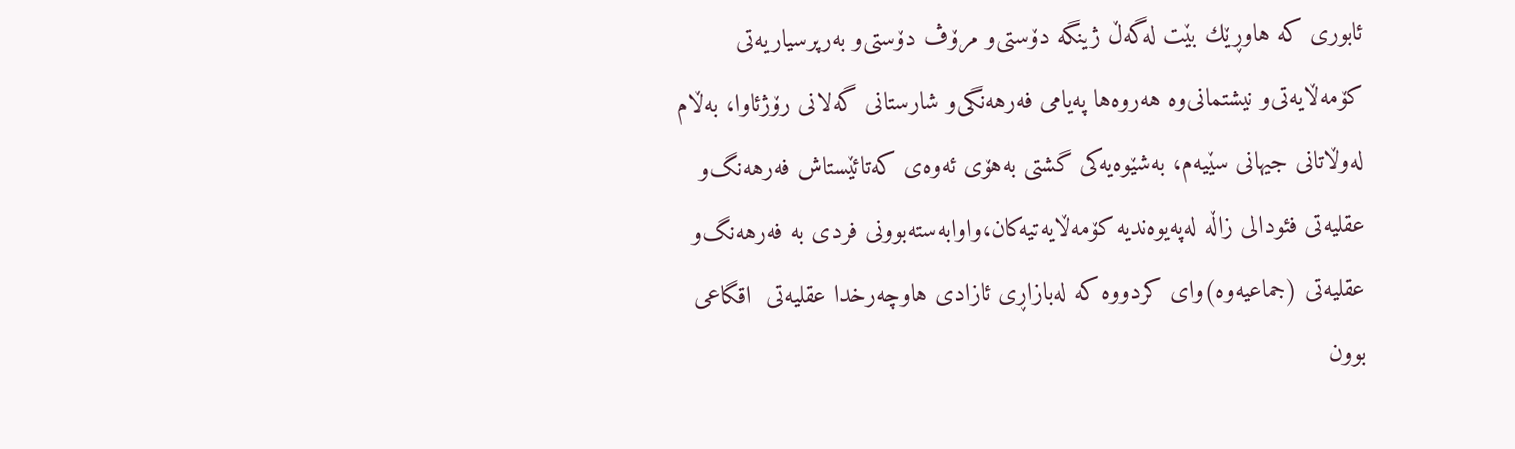ئابوری‌ كه‌ هاوڕێك بێت له‌گه‌ڵ ژینگه‌ دۆستی‌‌و مرۆڤ دۆستی‌‌و به‌رپرسیاریه‌تی‌ كۆمه‌ڵایه‌تی‌‌و نیشتمانی‌‌وه‌ هه‌روه‌ها په‌یامی‌ فه‌رهه‌نگی‌‌و شارستانی‌ گه‌لانی‌ رۆژئاوا، به‌ڵام له‌وڵاتانی‌ جیهانی‌ سێیه‌م، به‌شێوه‌یه‌كی‌ گشتی‌ به‌هۆی‌ ئه‌وه‌ی‌ كه‌تائێستاش فه‌رهه‌نگ‌و عقلیه‌تی‌ فئودالی‌ زاڵه‌ له‌په‌یوه‌ندیه‌ كۆمه‌ڵایه‌تیه‌كان،‌وا‌وابه‌سته‌بوونی‌ فردی‌ به‌ فه‌رهه‌نگ‌و عقلیه‌تی‌ (جماعیه‌وه‌)وای‌ كردووه‌ كه‌ له‌بازاڕی‌ ئازادی‌ هاوچه‌رخدا عقلیه‌تی‌  اقگاعی‌ بوون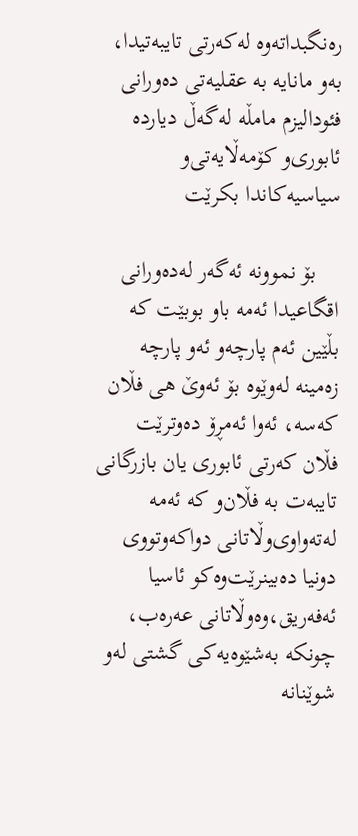ره‌نگبداته‌وه‌ له‌كه‌رتی‌ تایبه‌تیدا، به‌و مانایه‌ به‌ عقلیه‌تی‌ ده‌ورانی‌ فئودالیزم مامڵه‌ له‌گه‌ڵ دیارده‌ ئابوری‌‌و كۆمه‌ڵایه‌تی‌‌و سیاسیه‌كاندا بكرێت

    بۆ نموونه‌ ئه‌گه‌ر له‌ده‌ورانی‌ اقگاعیدا ئه‌مه‌ باو بوبێت كه‌ بڵێین ئه‌م پارچه‌و ئه‌و پارچه‌ زه‌مینه‌ له‌وێوه‌ بۆ ئه‌وێ‌ هی‌ فڵان كه‌سه‌، ئه‌وا ئه‌مڕۆ ده‌وترێت فڵان كه‌رتی‌ ئابوری‌ یان بازرگانی‌ تایبه‌ت به‌ فڵان‌و كه‌ ئه‌مه‌ له‌ته‌واوی‌‌وڵاتانی‌ دواكه‌وتووی‌ دونیا ده‌بینرێت‌وه‌كو ئاسیا ئه‌فه‌ریق،‌وه‌‌وڵاتانی‌ عه‌ره‌ب، چونكه‌ به‌شێوه‌یه‌كی‌ گشتی‌ له‌و شوێنانه‌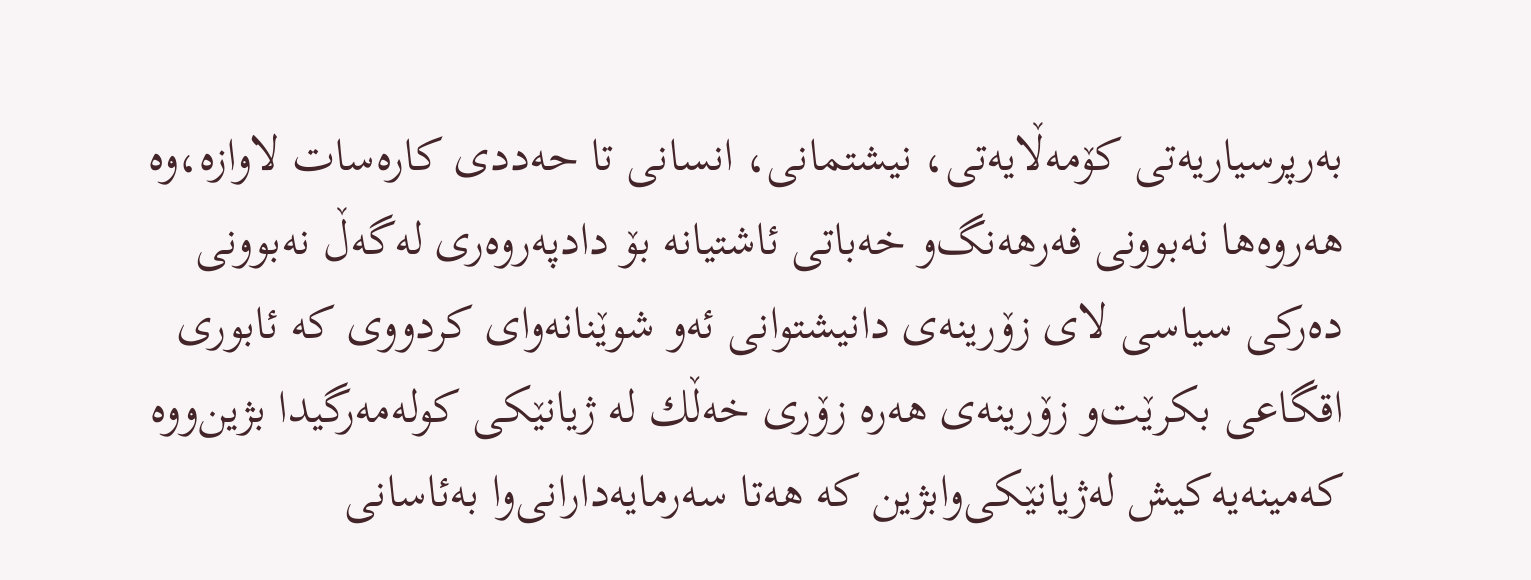به‌رپرسیاریه‌تی‌ كۆمه‌ڵایه‌تی‌، نیشتمانی‌، انسانی‌ تا حه‌ددی‌ كاره‌سات لاوازه‌،‌وه‌ هه‌روه‌ها نه‌بوونی‌ فه‌رهه‌نگ‌و خه‌باتی‌ ئاشتیانه‌ بۆ دادپه‌روه‌ری‌ له‌گه‌ڵ نه‌بوونی‌ ده‌ركی‌ سیاسی‌ لای‌ زۆرینه‌ی‌ دانیشتوانی‌ ئه‌و شوێنانه‌‌وای‌ كردووی‌ كه‌ ئابوری‌ اقگاعی‌ بكرێت‌و زۆرینه‌ی‌ هه‌ره‌ زۆری‌ خه‌ڵك له‌ ژیانێكی‌ كوله‌مه‌رگیدا بژین‌و‌وه‌ كه‌مینه‌یه‌كیش له‌ژیانێكی‌‌وابژین كه‌ هه‌تا سه‌رمایه‌دارانی‌‌وا به‌ئاسانی‌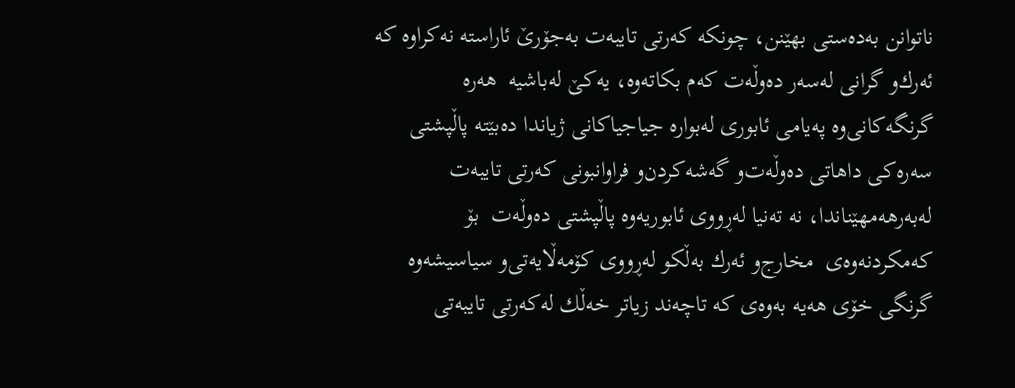ناتوانن به‌ده‌ستی‌ بهێنن، چونكه‌ كه‌رتی‌ تایبه‌ت به‌جۆرێ‌ ئاراسته‌ نه‌كراوه‌ كه‌ ئه‌رك‌و گرانی‌ له‌سه‌ر ده‌وڵه‌ت كه‌م بكاته‌وه‌، یه‌كێ‌ له‌باشیه‌  هه‌ره‌ گرنگه‌كانی‌‌وه‌ په‌یامی‌ ئابوری‌ له‌بواره‌ جیاجیاكانی‌ ژیاندا ده‌بێته‌ پاڵپشتی‌ سه‌ره‌كی‌ داهاتی‌ ده‌وڵه‌ت‌و گه‌شه‌كردن‌و فراوانبونی‌ كه‌رتی‌ تایبه‌ت له‌به‌رهه‌مهێناندا، نه‌ ته‌نیا له‌ڕووی‌ ئابوریه‌وه‌ پاڵپشتی‌ ده‌وڵه‌ت  بۆ كه‌مكردنه‌وه‌ی‌  مخارج‌و ئه‌رك به‌ڵكو له‌ڕووی‌ كۆمه‌ڵایه‌تی‌‌و سیاسیشه‌وه‌ گرنگی‌ خۆی‌ هه‌یه‌ به‌وه‌ی‌ كه‌ تاچه‌ند زیاتر خه‌ڵك له‌كه‌رتی‌ تایبه‌تی‌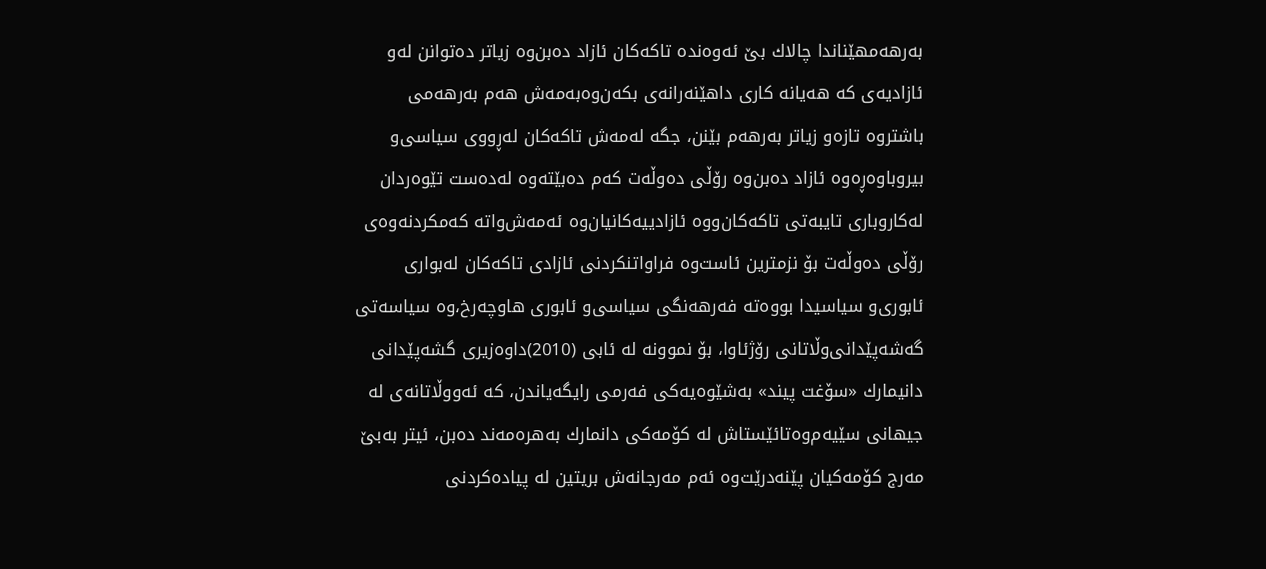به‌رهه‌مهێناندا چالاك بێ‌ ئه‌وه‌نده‌ تاكه‌كان ئازاد ده‌بن‌وه‌ زیاتر ده‌توانن له‌و ئازادیه‌ی‌ كه‌ هه‌یانه‌ كاری‌ داهێنه‌رانه‌ی‌ بكه‌ن‌وه‌به‌مه‌ش هه‌م به‌رهه‌می‌ باشتر‌وه‌ تازه‌و زیاتر به‌رهه‌م بێنن، جگه‌ له‌مه‌ش تاكه‌كان له‌ڕووی‌ سیاسی‌‌و بیروباوه‌ڕه‌وه‌ ئازاد ده‌بن‌وه‌ رۆڵی‌ ده‌وڵه‌ت كه‌م ده‌بێته‌وه‌ له‌ده‌ست تێوه‌ردان له‌كاروباری‌ تایبه‌تی‌ تاكه‌كان‌و‌وه‌ ئازادییه‌كانیان‌وه‌ ئه‌مه‌ش‌واته‌ كه‌مكردنه‌وه‌ی‌ رۆڵی‌ ده‌وڵه‌ت بۆ نزمترین ئاست‌وه‌ فراواتنكردنی‌ ئازادی‌ تاكه‌كان له‌بواری‌ ئابوری‌‌و سیاسیدا بووه‌ته‌ فه‌رهه‌نگی‌ سیاسی‌‌و ئابوری‌ هاوچه‌رخ،‌وه‌ سیاسه‌تی‌ گه‌شه‌پێدانی‌‌وڵاتانی‌ رۆژئاوا، بۆ نموونه‌ له‌ ئابی‌ (2010)دا‌وه‌زیری‌ گشه‌پێدانی‌ دانیمارك «سۆغت پیند» به‌شێوه‌یه‌كی‌ فه‌رمی‌ رایگه‌یاندن، كه‌ ئه‌و‌وڵاتانه‌ی‌ له‌ جیهانی‌ سێیه‌م‌وه‌تائێستاش له‌ كۆمه‌كی‌ دانمارك به‌هره‌مه‌ند ده‌بن، ئیتر به‌بێ‌ مه‌رج كۆمه‌كیان پێنه‌درێت‌وه‌ ئه‌م مه‌رجانه‌ش بریتین له‌ پیاده‌كردنی‌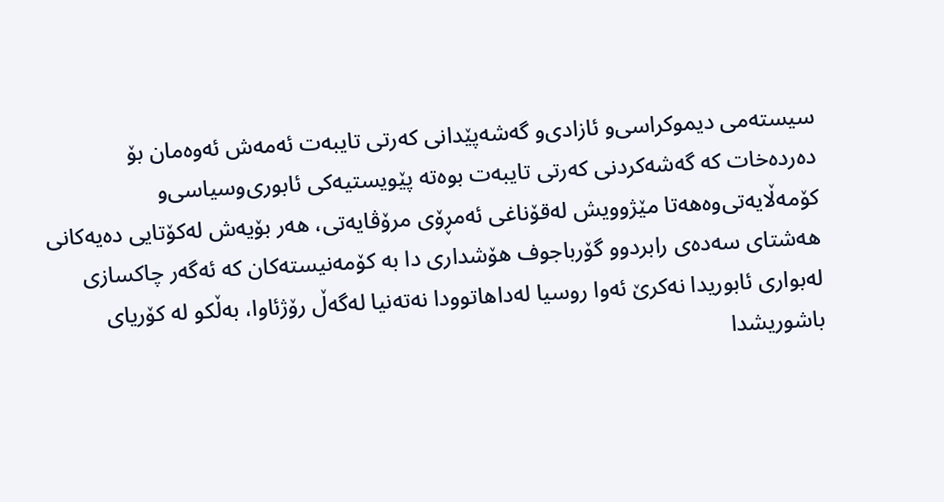سیسته‌می‌ دیموكراسی‌‌و ئازادی‌‌و گه‌شه‌پێدانی‌ كه‌رتی‌ تایبه‌ت ئه‌مه‌ش ئه‌وه‌مان بۆ ده‌رده‌خات كه‌ گه‌شه‌كردنی‌ كه‌رتی‌ تایبه‌ت بوه‌ته‌ پێویستیه‌كی‌ ئابوری‌‌وسیاسی‌‌و كۆمه‌ڵایه‌تی‌‌وه‌هه‌تا مێژوویش له‌قۆناغی‌ ئه‌مڕۆی‌ مرۆڤایه‌تی‌، هه‌ر بۆیه‌ش له‌كۆتایی‌ ده‌یه‌كانی‌ هه‌شتای‌ سه‌ده‌ی‌ رابردوو گۆرباجوف هۆشداری‌ دا به‌ كۆمه‌نیسته‌كان كه‌ ئه‌گه‌ر چاكسازی‌ له‌بواری‌ ئابوریدا نه‌كرێ‌ ئه‌وا روسیا له‌داهاتوودا نه‌ته‌نیا له‌گه‌ڵ رۆژئاوا، به‌ڵكو له‌ كۆریای‌ باشوریشدا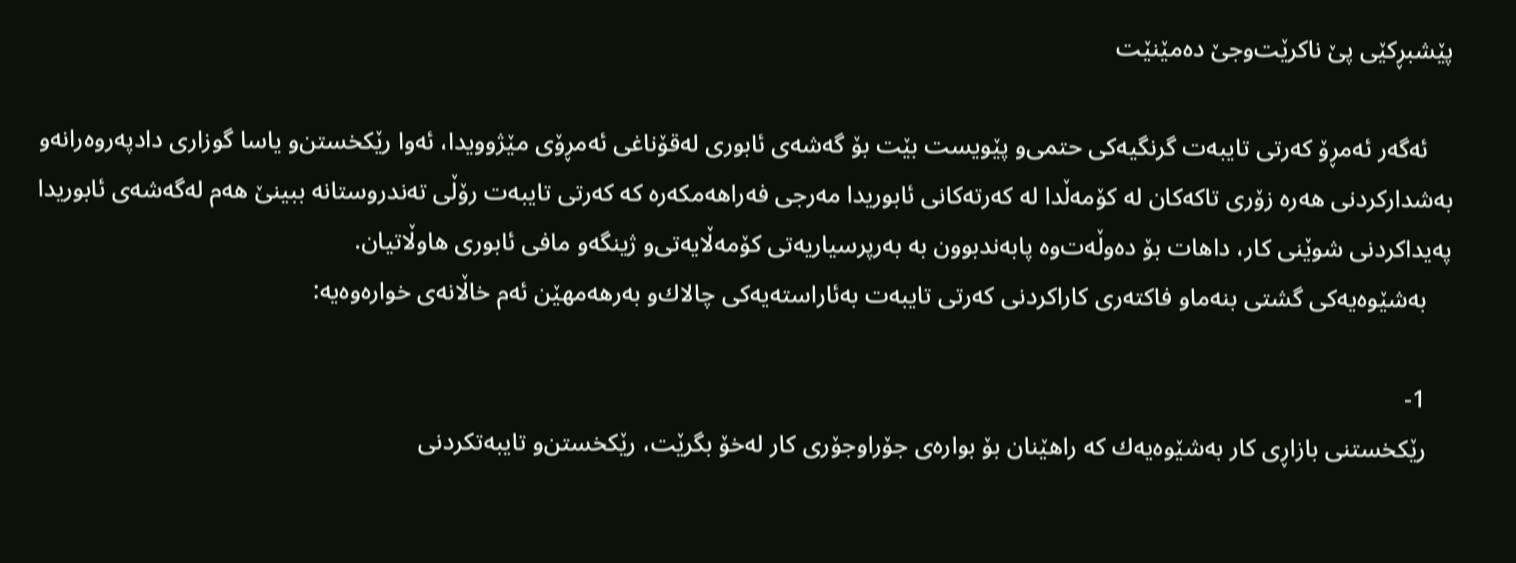پێشبڕكێی‌ پێ ناكرێت‌وجێ‌ ده‌مێنێت

    ئه‌گه‌ر ئه‌مڕۆ كه‌رتی‌ تایبه‌ت گرنگیه‌كی‌ حتمی‌‌و پێویست بێت بۆ گه‌شه‌ی‌ ئابوری‌ له‌قۆناغی‌ ئه‌مڕۆی‌ مێژوویدا، ئه‌وا رێكخستن‌و یاسا گوزاری‌ دادپه‌روه‌رانه‌‌و به‌شداركردنی‌ هه‌ره‌ زۆری‌ تاكه‌كان له‌ كۆمه‌ڵدا له‌ كه‌رته‌كانی‌ ئابوریدا مه‌رجی‌ فه‌راهه‌مكه‌ره‌ كه‌ كه‌رتی‌ تایبه‌ت رۆڵی‌ ته‌ندروستانه‌ ببینێ‌ هه‌م له‌گه‌شه‌ی‌ ئابوریدا په‌یداكردنی‌ شوێنی‌ كار، داهات بۆ ده‌وڵه‌ت‌وه‌ پابه‌ندبوون به‌ به‌رپرسیاریه‌تی‌ كۆمه‌ڵایه‌تی‌‌و ژینگه‌و مافی‌ ئابوری‌ هاوڵاتیان.
    به‌شێوه‌یه‌كی‌ گشتی‌ بنه‌ماو فاكته‌ری‌ كاراكردنی‌ كه‌رتی‌ تایبه‌ت به‌ئاراسته‌یه‌كی‌ چالاك‌و به‌رهه‌مهێن ئه‌م خاڵانه‌ی‌ خواره‌وه‌یه‌:

    1-
    رێكخستنی‌ بازاڕی‌ كار به‌شێوه‌یه‌ك كه‌ راهێنان بۆ بواره‌ی‌ جۆراوجۆری‌ كار له‌خۆ بگرێت، رێكخستن‌و تایبه‌تكردنی‌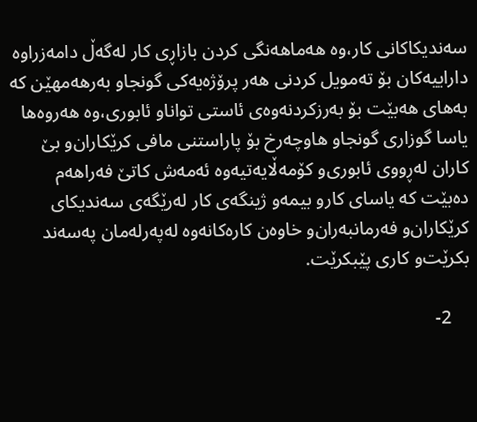سه‌ندیكاكانی‌ كار،‌وه‌ هه‌ماهه‌نگی كردن بازاڕی‌ كار له‌گه‌ڵ دامه‌زراوه‌ داراییه‌كان بۆ ته‌مویل كردنی‌ هه‌ر پرۆژه‌یه‌كی‌ گونجاو به‌رهه‌مهێن كه‌ به‌های‌ هه‌بێت بۆ به‌رزكردنه‌وه‌ی‌ ئاستی‌ تواناو ئابوری‌،‌وه‌ هه‌روه‌ها یاسا گوزاری‌ گونجاو هاوچه‌رخ بۆ پاراستنی‌ مافی‌ كرێكاران‌و بێ‌ كاران له‌ڕووی‌ ئابوری‌‌و كۆمه‌ڵایه‌تیه‌وه‌ ئه‌مه‌ش كاتێ‌ فه‌راهه‌م ده‌بێت كه‌ یاسای‌ كارو بیمه‌و ژینگه‌ی‌ كار له‌رێگه‌ی‌ سه‌ندیكای‌ كرێكاران‌و فه‌رمانبه‌ران‌و خاوه‌ن كاره‌كانه‌وه‌ له‌په‌رله‌مان په‌سه‌ند بكرێت‌و كاری‌ پێبكرێت.

    2-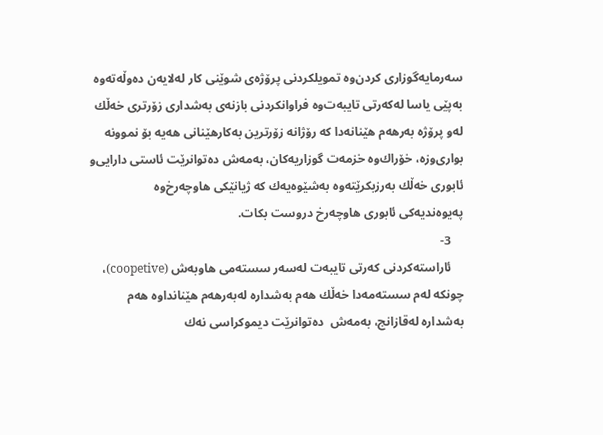سه‌رمایه‌گوزاری‌ كردن‌وه‌ تمویلكردنی‌ پرۆژه‌ی‌ شوێنی‌ كار له‌لایه‌ن ده‌وڵه‌ته‌وه‌ به‌پێی‌ یاسا له‌كه‌رتی‌ تایبه‌ت‌وه‌ فراوانكردنی‌ بازنه‌ی‌ به‌شداری‌ زۆرتری‌ خه‌ڵك له‌و پرۆژه‌ به‌رهه‌م هێنانه‌دا كه‌ رۆژانه‌ زۆرترین به‌كارهێنانی‌ هه‌یه‌ بۆ نموونه‌ بواری‌‌وزه‌، خۆراك‌وه‌ خزمه‌ت گوزاریه‌كان، به‌مه‌ش ده‌توانرێت ئاستی‌ دارایی‌‌و ئابوری‌ خه‌ڵك به‌رزبكرێته‌وه‌ به‌شێوه‌یه‌ك كه‌ ژیانێكی‌ هاوچه‌رخ‌وه‌ په‌یوه‌ندیه‌كی‌ ئابوری‌ هاوچه‌رخ دروست بكات.
    3-
    ئاراسته‌كردنی‌ كه‌رتی‌ تایبه‌ت له‌سه‌ر سسته‌می‌ هاوبه‌ش (coopetive)، چونكه‌ له‌م سسته‌مه‌دا خه‌ڵك هه‌م به‌شداره‌ له‌به‌رهه‌م هێناندا‌وه‌ هه‌م به‌شداره‌ له‌قازانج، به‌مه‌ش  ده‌توانرێت دیموكراسی‌ نه‌ك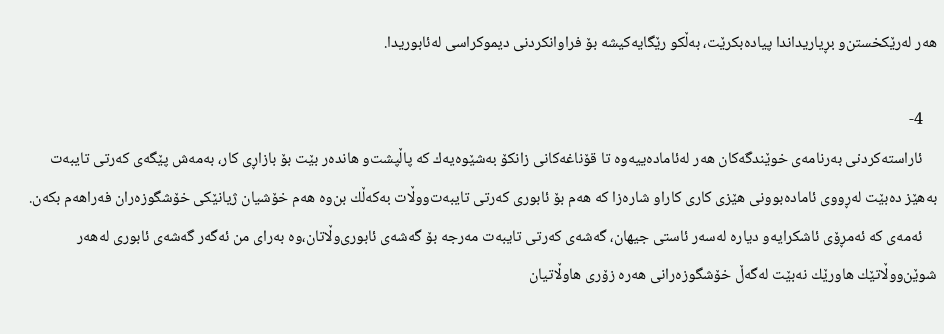هه‌ر له‌رێكخستن‌و بڕیاریداندا پیاده‌بكرێت، به‌ڵكو رێگایه‌كیشه‌ بۆ فراوانكردنی‌ دیموكراسی‌ له‌ئابوریدا.

    4-
    ئاراسته‌كردنی‌ به‌رنامه‌ی‌ خوێندگه‌كان هه‌ر له‌ئاماده‌ییه‌وه‌ تا قۆناغه‌كانی‌ زانكۆ به‌شێوه‌یه‌ك كه‌ پاڵپشت‌و هانده‌ر بێت بۆ بازاڕی‌ كار، به‌مه‌ش پێگه‌ی‌ كه‌رتی‌ تایبه‌ت به‌هێز ده‌بێت له‌ڕووی‌ ئاماده‌بوونی‌ هێزی‌ كاری‌ كاراو شاره‌زا كه‌ هه‌م بۆ ئابوری‌ كه‌رتی‌ تایبه‌ت‌و‌وڵات به‌كه‌ڵك بن‌وه‌ هه‌م خۆشیان ژیانێكی‌ خۆشگوزه‌ران فه‌راهه‌م بكه‌ن.
    ئه‌مه‌ی‌ كه‌ ئه‌مڕۆی‌ ئاشكرایه‌و دیاره‌ له‌سه‌ر ئاستی‌ جیهان، گه‌شه‌ی‌ كه‌رتی‌ تایبه‌ت مه‌رجه‌ بۆ گه‌شه‌ی‌ ئابوری‌‌وڵاتان،‌وه‌ به‌رای‌ من ئه‌گه‌ر گه‌شه‌ی‌ ئابوری‌ له‌هه‌ر شوێن‌و‌وڵاتێك هاورێك نه‌بێت له‌گه‌ڵ خۆشگوزه‌رانی‌ هه‌ره‌ زۆری‌ هاوڵاتیان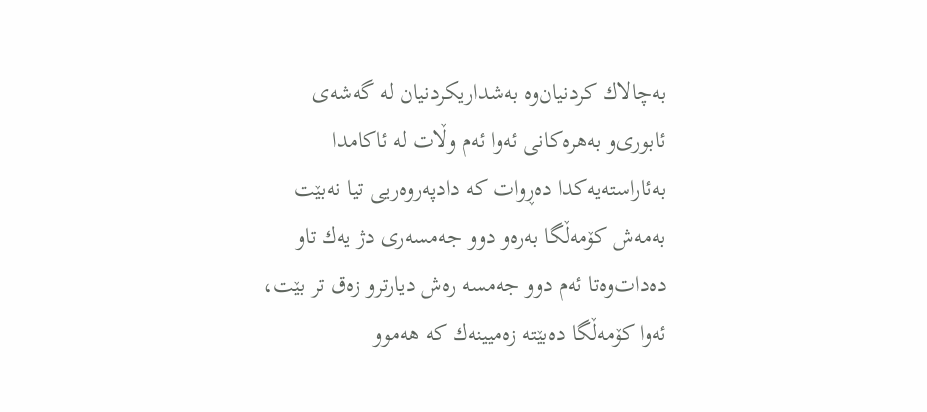به‌چالاك كردنیان‌وه‌ به‌شداریكردنیان له‌ گه‌شه‌ی‌ ئابوری‌‌و به‌هره‌كانی‌ ئه‌وا ئه‌م ‌وڵات له‌ ئاكامدا به‌ئاراسته‌یه‌كدا ده‌ڕوات كه‌ دادپه‌روه‌ریی‌ تیا نه‌بێت به‌مه‌ش كۆمه‌ڵگا به‌ره‌و دوو جه‌مسه‌ری‌ دژ یه‌ك تاو ده‌دات‌وه‌تا ئه‌م دوو جه‌مسه‌ ره‌ش دیارتر‌و زه‌ق تر بێت، ئه‌وا كۆمه‌ڵگا ده‌بێته‌ زه‌میینه‌ك كه‌ هه‌موو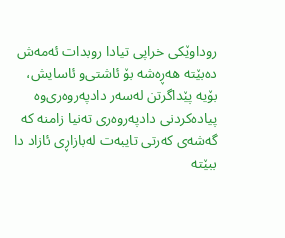روداوێكی‌ خراپی‌ تیادا روبدات ئه‌مه‌ش ده‌بێته‌ هه‌ڕه‌شه‌ بۆ ئاشتی‌‌و ئاسایش، بۆیه‌ پێداگرتن له‌سه‌ر دادپه‌روه‌ری‌‌وه‌ پیاده‌كردنی‌ دادپه‌روه‌ری‌ ته‌نیا زامنه‌ كه‌ گه‌شه‌ی‌ كه‌رتی‌ تایبه‌ت له‌بازاڕی‌ ئازاد دا ببێته‌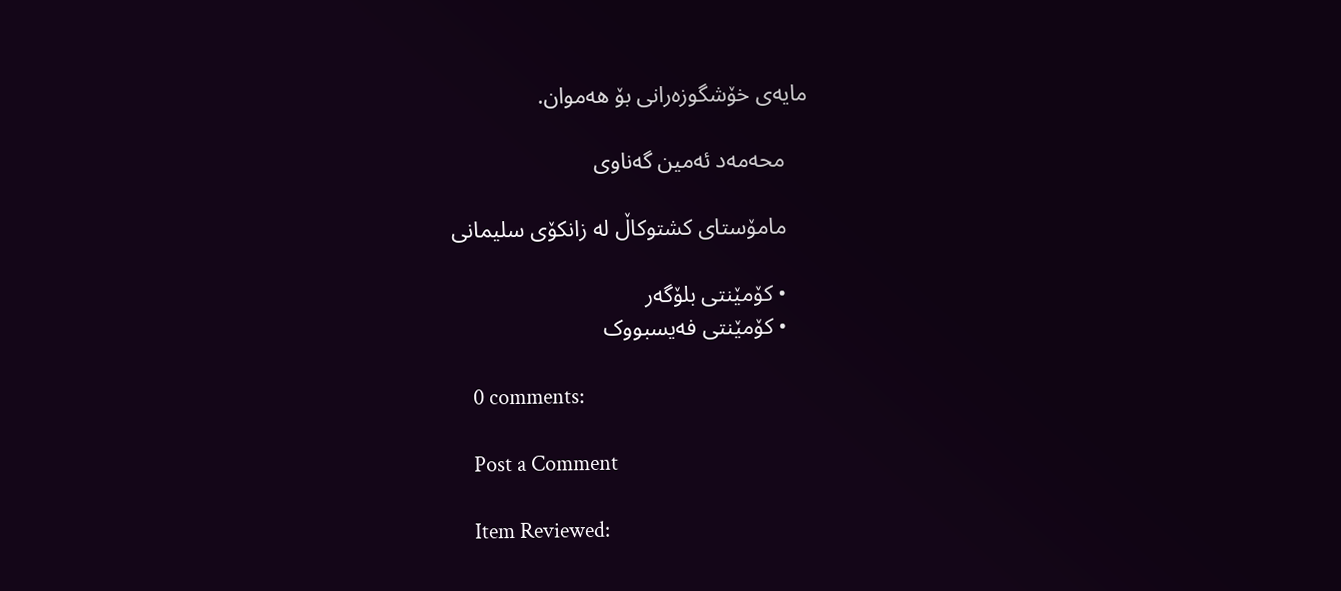مایه‌ی‌ خۆشگوزه‌رانی‌ بۆ هه‌موان.

    محه‌مه‌د ئه‌مین گه‌ناوی‌

    مامۆستای‌ كشتوكاڵ له‌ زانكۆی‌ سلیمانی

    • کۆمێنتی بلۆگەر
    • کۆمێنتی فەیسبووک

    0 comments:

    Post a Comment

    Item Reviewed: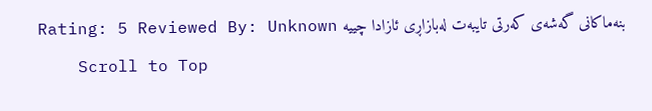بنه‌ماكانی‌ گه‌شه‌ی‌ كه‌رتی‌ تایبه‌ت له‌بازاڕی‌ ئازادا چییه‌ Rating: 5 Reviewed By: Unknown
    Scroll to Top